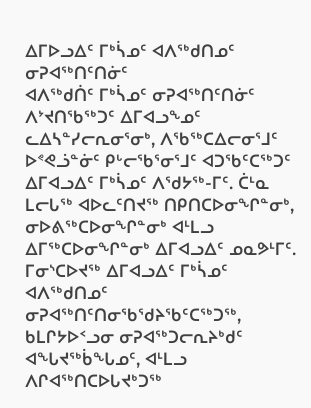ᐃᒥᐅᓗᐃᑦ ᒥᒃᓵᓄᑦ ᐊᐱᖅᑯᑎᓄᑦ ᓂᕈᐊᖅᑎᑦᑎᓃᑦ
ᐊᐱᖅᑯᑏᑦ ᒥᒃᓵᓄᑦ ᓂᕈᐊᖅᑎᑦᑎᓃᑦ ᐱᔾᔪᑎᖃᖅᑐᑦ ᐃᒥᐊᓗᖕᓄᑦ ᓚᐃᓴᓐᓯᓕᕆᓂᕐᓂᒃ, ᐱᖃᖅᑕᐃᓕᓂᕐᒧᑦ ᐅᕝᕙᓘᓐᓃᑦ ᑭᒡᓕᖃᕐᓂᕐᒧᑦ ᐊᑐᖃᑦᑕᖅᑐᑦ ᐃᒥᐊᓗᐃᑦ ᒥᒃᓵᓄᑦ ᐱᖁᔭᖅ-ᒥᑦ. ᑖᒻᓇ ᒪᓕᒐᖅ ᐊᐅᓚᑦᑎᔪᖅ ᑎᑭᑎᑕᐅᓂᖏᓐᓂᒃ, ᓂᐅᕕᖅᑕᐅᓂᖏᓐᓂᒃ ᐊᒻᒪᓗ ᐃᒥᖅᑕᐅᓂᖏᓐᓂᒃ ᐃᒥᐊᓗᐃᑦ ᓄᓇᕗᒻᒥᑦ. ᒥᓂᔅᑕᐅᔪᖅ ᐃᒥᐊᓗᐃᑦ ᒥᒃᓵᓄᑦ ᐊᐱᖅᑯᑎᓄᑦ ᓂᕈᐊᖅᑎᑦᑎᓂᖃᖁᔨᖃᑦᑕᖅᑐᖅ, ᑲᒪᒋᔭᐅᑉᓗᓂ ᓂᕈᐊᖅᑐᓕᕆᔨᒃᑯᑦ ᐊᖓᔪᖅᑳᖓᓄᑦ, ᐊᒻᒪᓗ ᐱᒋᐊᖅᑎᑕᐅᒐᔪᒃᑐᖅ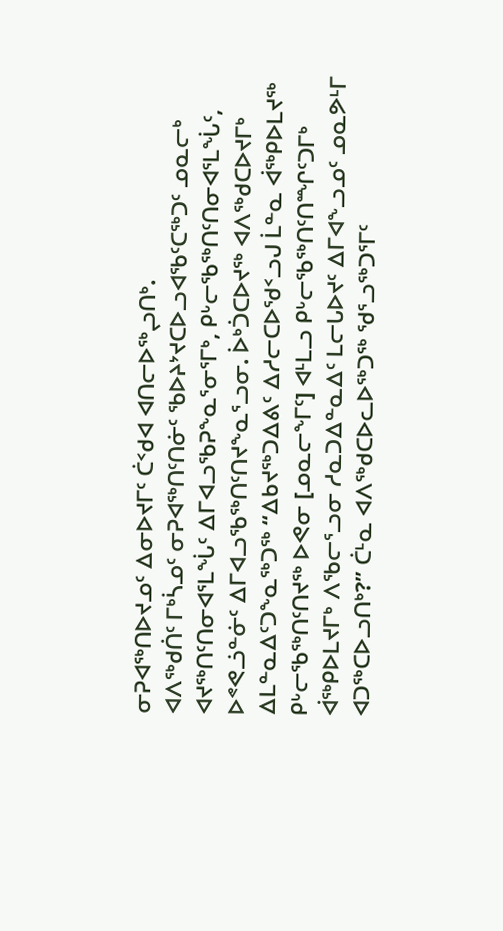ᓂᕈᐊᖅᑎᐅᔪᓄᑦ ᐃᓂᐅᔪᒥᑦ ᑖᑉᑯᐊ ᐊᑎᓕᐅᖅᖢᑎᒃ.
ᐊᐱᖅᑯᑏᑦ ᒥᒃᓵᓄᑦ ᓂᕈᐊᖅᑎᑦᑎᓃᑦ ᖃᐅᔨᔾᔪᑕᐅᓗᐊᖃᑦᑕᖅᑐᑦ ᓄᓇᓕᒃ ᐊᔪᖅᑎᑦᑎᓂᐊᕐᒪᖔᑦ ᐃᒥᐊᓗᖃᕈᖕᓇᕐᓂᕐᒥᒃ, ᑭᒡᓕᖃᖅᑎᑦᑎᓂᐊᕐᒪᖔᑦ, ᐅᕝᕙᓘᓐᓃᑦ ᐃᒥᐊᓗᖃᖅᑎᑦᑎᔪᖕᓇᕐᓗᓂ. ᐆᒃᑑᑕᐅᔪᖅ ᐊᐱᖅᑯᑕᐅᔪᒥᒃ ᐃᒪᓐᓇᐃᑦᑐᖕᓇᖅᑐᖅ “ᐃᑲᔪᖅᑐᐃᕕᑦ ᐃᓱᓕᑕᐅᖁᑉᓗᒍ ᒫᓐᓇ ᐋᖅᑭᐅᒪᔪᖅ ᑭᒡᓕᖃᖅᑎᑦᑎᔪᖅ ᐅᕙᓂ [ᓄᓇᓕᖕᒥᑦ] ᐊᒻᒪᓗ ᑭᒡᓕᖃᖅᑎᑦᑎᙱᑦᑐᒥᒃ ᐋᖅᑭᐅᒪᔪᒥᒃ ᐱᖃᓕᕐᓗᓂ ᓱᓇᑐᐃᓐᓇᐃᑦ ᒪᓕᒐᐅᔪᑦ ᐃᒥᐊᖕᓗᓄᑦ ᓄᓇᕗᒻᒥ ᐊᑐᖅᑕᐅᓗᑎᒃ?” ᑖᒻᓇ ᐊᐱᖅᑯᑕᐅᓚᐅᖅᑐᖅ ᖁᕐᓗᖅᑐᕐᒥᑦ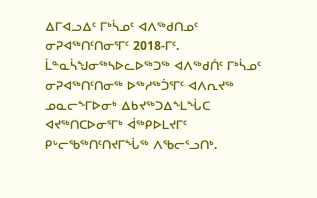ᐃᒥᐊᓗᐃᑦ ᒥᒃᓵᓄᑦ ᐊᐱᖅᑯᑎᓄᑦ ᓂᕈᐊᖅᑎᑦᑎᓂᕐᒥᑦ 2018-ᒥᑦ. ᒫᓐᓇᓵᖑᓂᖅᓴᐅᓚᐅᖅᑐᖅ ᐊᐱᖅᑯᑏᑦ ᒥᒃᓵᓄᑦ ᓂᕈᐊᖅᑎᑦᑎᓂᖅ ᐅᖅᓱᖅᑑᕐᒥᑦ ᐊᐱᕆᔪᖅ ᓄᓇᓕᖕᒥᐅᓂᒃ ᐃᑲᔪᖅᑐᐃᖕᒪᖔᑕ ᐊᔪᖅᑎᑕᐅᓂᕐᒥᒃ ᐋᖅᑭᐅᒪᔪᒥᑦ ᑭᒡᓕᖃᖅᑎᑦᑎᔪᒥᖔᖅ ᐱᖃᓕᕐᓗᑎᒃ.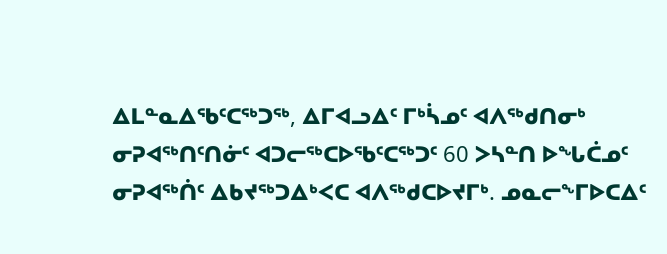ᐃᒪᓐᓇᐃᖃᑦᑕᖅᑐᖅ, ᐃᒥᐊᓗᐃᑦ ᒥᒃᓵᓄᑦ ᐊᐱᖅᑯᑎᓂᒃ ᓂᕈᐊᖅᑎᑦᑎᓃᑦ ᐊᑐᓕᖅᑕᐅᖃᑦᑕᖅᑐᑦ 60 ᐳᓴᓐᑎ ᐅᖓᑖᓄᑦ ᓂᕈᐊᖅᑏᑦ ᐃᑲᔪᖅᑐᐃᒃᐸᑕ ᐊᐱᖅᑯᑕᐅᔪᒥᒃ. ᓄᓇᓕᖕᒥᐅᑕᐃᑦ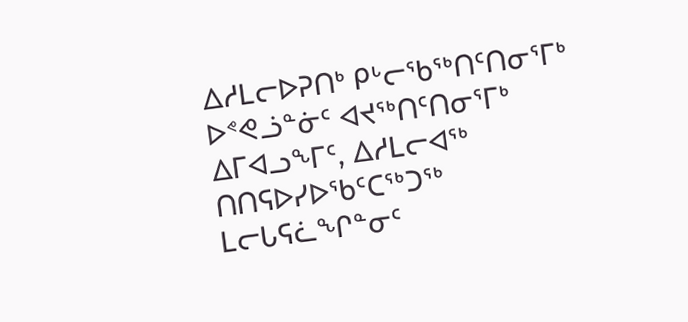ᐃᓱᒪᓕᐅᕈᑎᒃ ᑭᒡᓕᖃᖅᑎᑦᑎᓂᕐᒥᒃ ᐅᕝᕙᓘᓐᓃᑦ ᐊᔪᖅᑎᑦᑎᓂᕐᒥᒃ ᐃᒥᐊᓗᖕᒥᑦ, ᐃᓱᒪᓕᐊᖅ ᑎᑎᕋᐅᓯᐅᖃᑦᑕᖅᑐᖅ ᒪᓕᒐᕋᓛᖏᓐᓂᑦ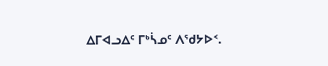ᐃᒥᐊᓗᐃᑦ ᒥᒃᓵᓄᑦ ᐱᖁᔭᐅᑉ.